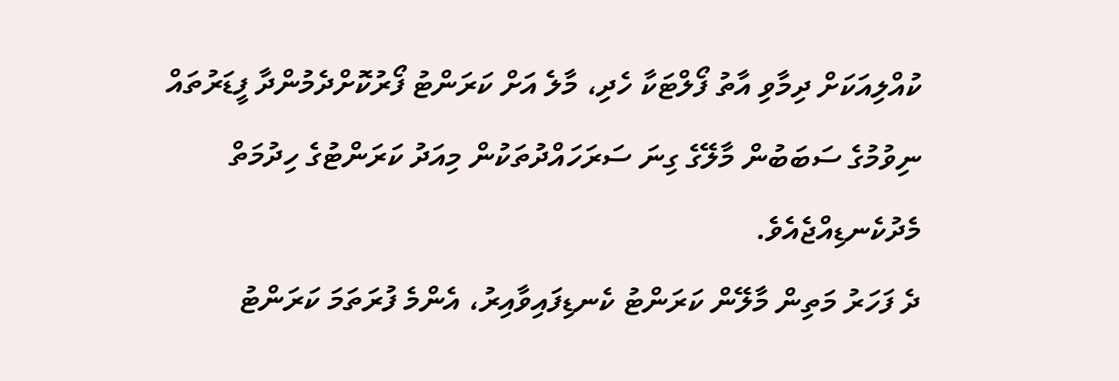ކުއްލިއަކަށް ދިމާވި އާތު ފޯލްޓަކާ ހެދި، މާލެ އަށް ކަރަންޓު ފޯރުކޮށްދެމުންދާ ފީޑަރުތައް ނިވުމުގެ ސަބަބުން މާލޭގެ ގިނަ ސަރަހައްދުތަކުން މިއަދު ކަރަންޓުގެ ހިދުމަތް މެދުކެނޑިއްޖެއެވެ.
ދެ ފަހަރު މަތިން މާލޭން ކަރަންޓު ކެނޑިފައިވާއިރު، އެންމެ ފުރަތަމަ ކަރަންޓު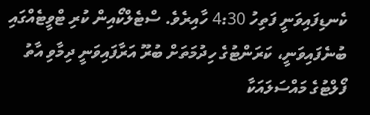ކެނޑިފައިވަނީ ފަތިހު 4:30 ހާއިރެވެ. ސްޓެލްކޯއިން ކުރި ޓްވީޓެއްގައި ބުނެފައިވަނީ، ކަރަންޓުގެ ހިދުމަތަށް ބުރޫ އަރާފައިވަނީ ދިމާވި އާތު ފޯލްޓުގެ މައްސަލައަކާ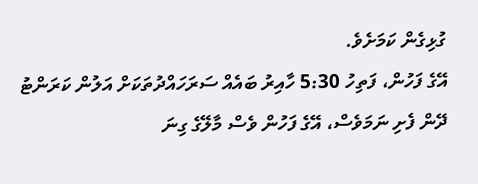ގުޅިގެން ކަމަށެވެ.
އޭގެ ފަހުން، ފަތިހު 5:30 ހާއިރު ބައެއް ސަރަހައްދުތަކަށް އަލުން ކަރަންޓު ދޭން ފެށި ނަމަވެސް، އޭގެ ފަހުން ވެސް މާލޭގެ ގިނަ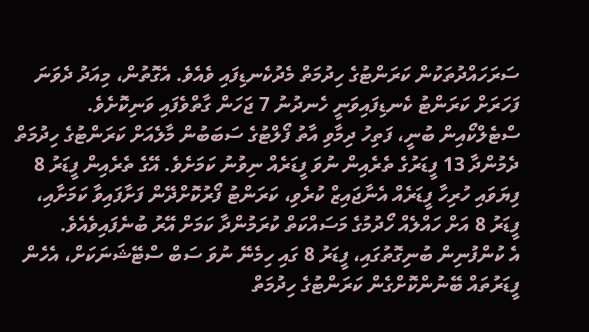ސަރަހައްދުތަކުން ކަރަންޓުގެ ހިދުމަތް މެދުކެނޑިފައި ވެއެވެ. އެގޮތުން، މިއަދު ދެވަނަ ފަހަރަށް ކަރަންޓު ކެނޑިފައިވަނީ ހެނދުނު 7 ޖަހަން ގާތްވެފައި ވަނިކޮށެވެ.
ސްޓެލްކޯއިން ބުނީ، ފަތިހު ދިމާވި އާތު ފޯލްޓުގެ ސަބަބުން މާލެއަށް ކަރަންޓުގެ ހިދުމަތް ދެމުންދާ 13 ފީޑަރުގެ ތެރެއިން ނުވަ ފީޑަރެއް ނިވުނު ކަމަށެވެ. އޭގެ ތެރެއިން ފީޑަރު 8 ފިޔަވައި ހުރިހާ ފީޑަރެއް އެނާޖައިޒް ކުރެވި، ކަރަންޓު ފޯރުކޮށްދޭން ފަށާފައިވާ ކަމަށާއި، ފީޑަރު 8 އަށް ހައްލެއް ހޯދުމުގެ މަސައްކަތް ކުރަމުންދާ ކަމަށް އޭރު ބުނެފައިވެއެވެ.
އެ ކުންފުނިން ބުނިގޮތުގައި، ފީޑަރު 8 ގައި ހިމެނޭ ނުވަ ސަބް ސްޓޭޝަނަކަށް، އެހެން ފީޑަރުތައް ބޭނުންކޮށްގެން ކަރަންޓުގެ ހިދުމަތް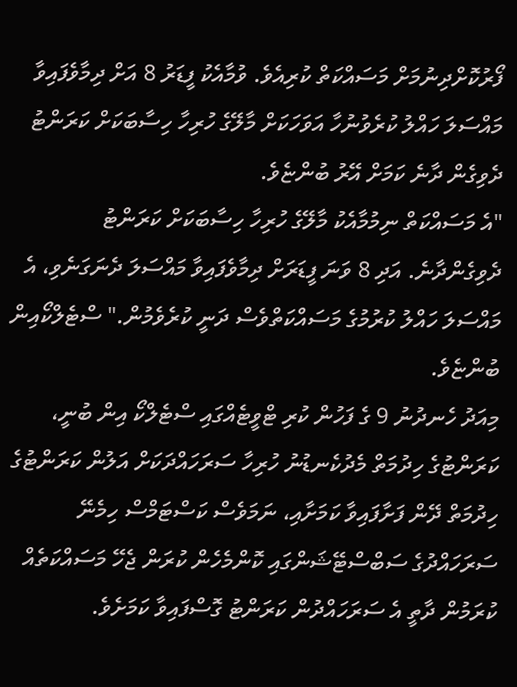ފޯރުކޮށްދިނުމަށް މަސައްކަތް ކުރިއެވެ. ވުމާއެކު ފީޑަރު 8 އަށް ދިމާވެފައިވާ މައްސަލަ ހައްލު ކުރެވުނުހާ އަވަހަކަށް މާލޭގެ ހުރިހާ ހިސާބަކަށް ކަރަންޓު ދެވިގެން ދާނެ ކަމަށް އޭރު ބުންޏެވެ.
"އެ މަސައްކަތް ނިމުމާއެކު މާލޭގެ ހުރިހާ ހިސާބަކަށް ކަރަންޓު ދެވިގެންދާނެ. އަދި 8 ވަނަ ފީޑަރަށް ދިމާވެފައިވާ މައްސަލަ ދެނަގަނެވި، އެ މައްސަލަ ހައްލު ކުރުމުގެ މަސައްކަތްވެސް ދަނީ ކުރެވެމުން." ސްޓެލްކޯއިން ބުންޏެވެ.
މިއަދު ހެނދުނު 9 ގެ ފަހުން ކުރި ޓްވީޓެއްގައި ސްޓެލްކޯ އިން ބުނީ، ކަރަންޓުގެ ހިދުމަތް މެދުކެނޑުނު ހުރިހާ ސަރަހައްދަކަށް އަލުން ކަރަންޓުގެ ހިދުމަތް ދޭން ފަށާފައިވާ ކަމަށާއި، ނަމަވެސް ކަސްޓަމްސް ހިމެނޭ ސަރަހައްދުގެ ސަބްސްޓޭޝަންގައި ކޮންމެހެން ކުރަން ޖެހޭ މަސައްކަތެއް ކުރަމުން ދާތީ އެ ސަރަހައްދުން ކަރަންޓު ގޮސްފައިވާ ކަމަށެވެ.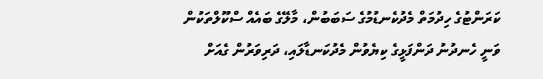ކަރަންޓުގެ ހިދުމަތް މެދުކެނޑުމުގެ ސަބަބުން، މާލޭގެ ބައެއް ސްކޫލްތަކުން ވަނީ ހެނދުނު ދަންފަޅީގެ ކިޔެވުން މެދުކަނޑާލައި، ދަރިވަރުން ގެއަށް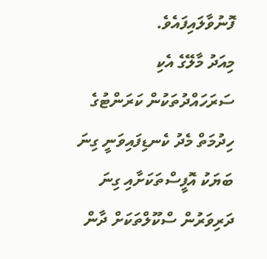ފޮނުވާލައިފައެވެ.
މިއަދު މާލޭގެ އެކި ސަރަހައްދުތަކުން ކަރަންޓުގެ ހިދުމަތް މެދު ކެނޑިފައިވަނީ ގިނަ ބަޔަކު އޮފީސްތަކަށާއި ގިނަ ދަރިވަރުން ސްކޫލްތަކަށް ދާން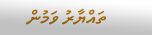ތައްޔާރު ވަމުން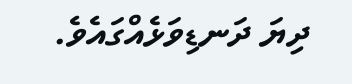ދިޔަ ދަނޑިވަޅެއްގައެވެ.